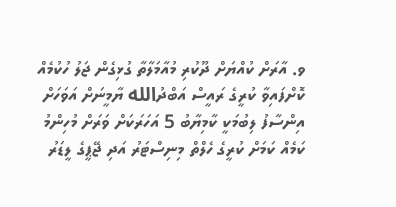ވ. އާރަށް ކުއްޔަށް ދޫކުރި މުއާމަލާތާ ގުޅިގެން ޖަލު ހުކުމެއް ކޮށްފައިވާ ކުރީގެ ރައީސް އަބްދުالله ޔާމީނަށް އަވަހަށް އިންސާފު ލިބުމަކީ ކާމިޔާބު 5 އަހަރަކަށް ވަރަށް މުހިންމު ކަމެއް ކަމަށް ކުރީގެ ހެލްތް މިނިސްޓަރު އަދި ޖޭޕީގެ ލީޑަރު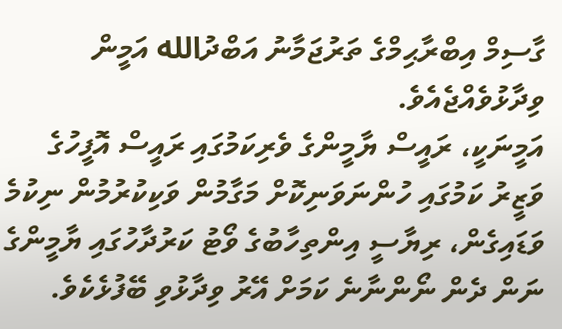ގާސިމް އިބްރާޙިމްގެ ތަރުޖަމާނު އަބްދުالله އަމީން ވިދާޅުވެއްޖެއެވެ.
އަމީނަކީ، ރައީސް ޔާމީންގެ ވެރިކަމުގައި ރައީސް އޮފީހުގެ ވަޒީރު ކަމުގައި ހުންނަވަނިކޮށް މަގާމުން ވަކިކުރުމުން ނިކުމެ ވަޑައިގެން، ރިޔާސީ އިންތިހާބުގެ ވޯޓު ކަރުދާހުގައި ޔާމީންގެ ނަން ދެން ނޯންނާނެ ކަމަށް އޭރު ވިދާޅުވި ބޭފުޅެކެވެ.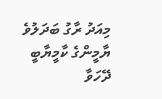މިއަދު ރާގު ބަދަލުވެ ޔާމީންގެ ކާމީޔާބީ ދޭހަވާ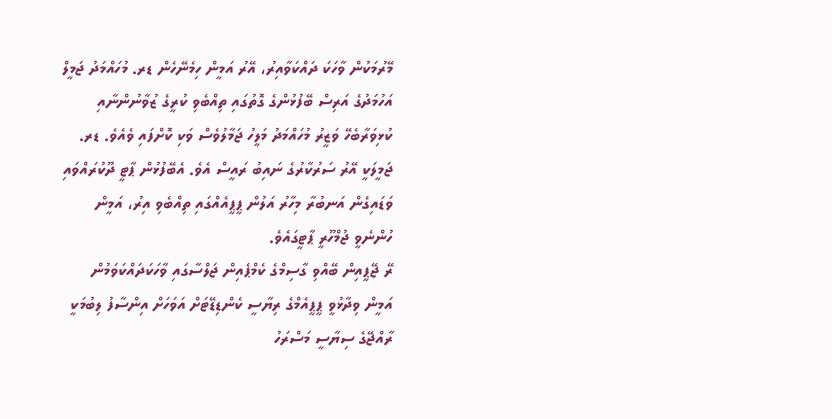މޭރުމަކުން ވާހަކަ ދައްކަވާއިރު، އޭރު އަމީން ހިމެނޭހެން ޑރ. މުހައްމަދު ޖަމީލް އަހުމަދުގެ އަރިސް ބޭފުޅުންގެ ގޮތުގައި ތިއްބެވި ކުރީގެ ޒުވާނުންނާއި ކުޅިވަރާބެހޭ ވަޒީރު މުހައްމަދު މަލީހު ޖަމާލުވެސް ވަކި ކޮށްފައި ވެއެވެ. ޑރ. ޖަމީލަކީ އޭރު ސަރުކާރުގެ ނައިބު ރައީސް އެވެ. އެބޭފުޅުން ޕާޓީ ދޫކުރައްވައި ވަޑައިގެން އަނބުރާ މިހާރު އަލުން ޕީޕީއެއްގައި ތިއްބެވި އިރު، އަމީން ހުންނެވީ ޖުމްހޫރީ ޕާޓީގައެވެ.
ރޭ ޖޭޕީއިން ބޭއްވި ގާސިމްގެ ކެމްޕެއިން ޖަލްސާގައި ވާހަކަދައްކަވަމުން އަމީން ވިދާޅުވީ ޕީޕީއެމްގެ ރިޔާސީ ކެންޑިޑޭޓަށް އަވަހަށް އިންސާފު ލިބުމަކީ ރާއްޖޭގެ ސިޔާސީ މަސްރަހު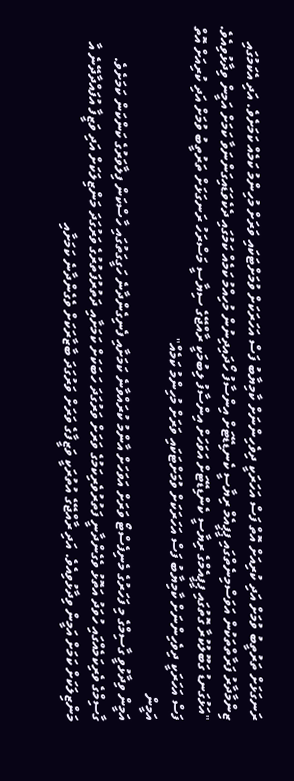ރަނގަޅަށް ތަރުތީބު ވުމަށް އަދި ކުރިއަށް އޮތް ފަސް އަހަރަކީ ދިވެހިންނަށް ކާމިޔާބު ފަސް އަހަރަކަށް ވުމަށްޓަކައި ވަރަށް މުހިންމު ކަމެއް ކަމަށެވެ. އަދި އެކަމުގައި ޒިންމާދާރު ފަރާތްތަކުން އަވަސްމިނެތްގައި ޕީޕީއެމް ރިޔާސީ ކެނޑިޑޭޓަށް އިންސާފު ހޯދައިދިނުން މުހިއްމު ކަމެއް ކަމުގައި ދެކެވަޑައިގަންނަވާ ކަމަށް އަމީން ވިދާޅުވިއެވެ.
"އަޅުގަނޑު ގަބޫލުކުރާ ގޮތުގައި ޕީޕީއެމްގެ ރިޔާސީ ކެންޑިޑޭޓަށް އަވަހަށް އިންސާފު ލިބުމަކީ ރާއްޖޭގެ ސިޔާސީ މަސްރަހު ރަނގަޅަށް ތަރުތީބު ވުމަށް އަދި ކުރިއަށް އޮތް ފަސް އަހަރަކީ ދިވެހިންނަށް ކާމިޔާބު ފަސް އަހަރަކަށް ވުމަށްޓަކައި ވަރަށް މުހިންމު ކަމެއް"
އަމީން
އަމީން ވިދާޅުވީ ގާސިމްގެ މި ފަހަރުގެ މެނިފެސްޓޯ ވަރަށް އަވަހަށް އާންމު ކުރައްވާނެ ކަމަށާއި ފެނިގެންދާނެ ހަގީގަތުގައި ހާސްކަން ފިލާވަރުގެ ކަންކަން ކަމަށެވެ.
ގާސިމްގެ ވެރިކަމެއްގައި ހުވަދު އަތޮޅު ވެގެންދާނީ ފަތުރުވެރިކަމުގެ ވަރަށް ވަރުގަދަ ހަބަކަށް ކަމަށާއި ދަތުރުފަތުރުގެ ވަރުގަދަ މަންޒިލަކަށް އަދި ވަޒީފާ އުފައްދާދޭނެ އާ މަންޒިލަކަށް ކަމަށް އަމީން ވިދާޅުވިއެވެ. އަދި ރާއްޖޭގެ އުތުރަކީ ވަޒީފާގެ ވަރަށް ވަރުގަދަ ބާޒާރަކަށް ވެގެންދާނެ ކަމަށާއި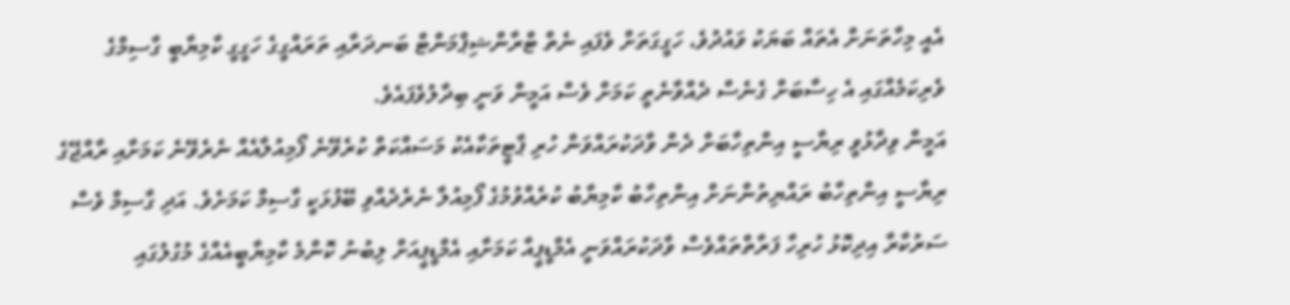އެއީ މިހާތަނަށް އެތައް ބަޔަކު ވައުދުވެ، ހަގީގަތަށް ވެފައި ނެތް ޓްރާންޝިޕްމަންޓް ބަނދަރާއި ތަރައްގީގެ ހަގީގީ ކާމިޔާބީ ގާސިމްގެ ވެރިކަމެއްގައި އެ ހިސާބަށް ގެނެސް ދެއްވާނެތީ ކަމަށް ވެސް އަމީން ވަނީ ބިދާލުވެފައެވެ.
އަމީން ވިދާޅުވީ ރިޔާސީ އިންތިހާބަށް ދެން ވާދަކުރައްވަން ހުރި ޕާޓީތަކާއެކު މަސައްކަތް ކުރެވޭނެ ފޯމިއުލާއެއް ނެރެވޭނެ ކަމަށާއި ރާއްޖޭގެ ރިޔާސީ އިންތިހާބު ރައްޔިތުންނަށް އިންތިހާބު ކާމިޔާބު ކުރެއްވުމުގެ ފޯމިއުލާ ނެރެދެއްވި ބޭފުޅަކީ ގާސިމް ކަމަށެވެ. އަދި ގާސިމް ވެސް ސަރުކާރާ އިދިކޮޅު ހުރިހާ ފަރާތްތައްވެސް ވާދަކުރައްވަނީ އެމްޑީޕީއާ ކަމަށާއި އެމްޑީޕީއަށް ލިބުނު ކޮންމެ ކާމިޔާބީއެއްގެ މުގުލުގައި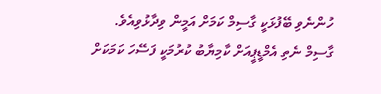ހުންނެވި ބޭފުޅަކީ ގާސިމް ކަމަށް އަމީން ވިދާޅުވިއެވެ.
ގާސިމް ނެތި އެމްޑީޕީއަށް ކާމިޔާބު ކުރުމަކީ ފަސޭހަ ކަމަކަށް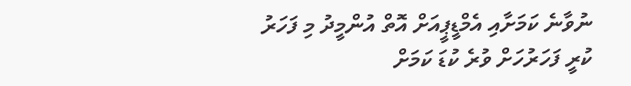ނުވާނެ ކަމަށާއި އެމްޑީޕީއަށް އޮތް އުންމީދު މި ފަހަރު ކުރީ ފަހަރުހަށް ވުރެ ކުޑަ ކަމަށް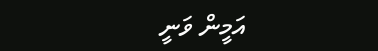އަމީން ވަނީ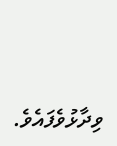ވިދާޅުވެފައެވެ.